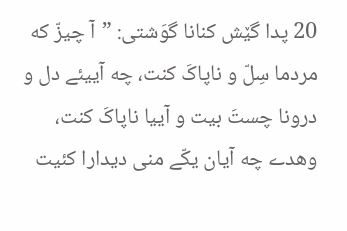20 پدا گێش کنانا گوَشتی: ”آ چیزّ که مردما سِلّ و ناپاکَ کنت، چه آییئے دل و درونا چستَ بیت و آییا ناپاکَ کنت،
وهدے چه آیان یکّے منی دیدارا کئیت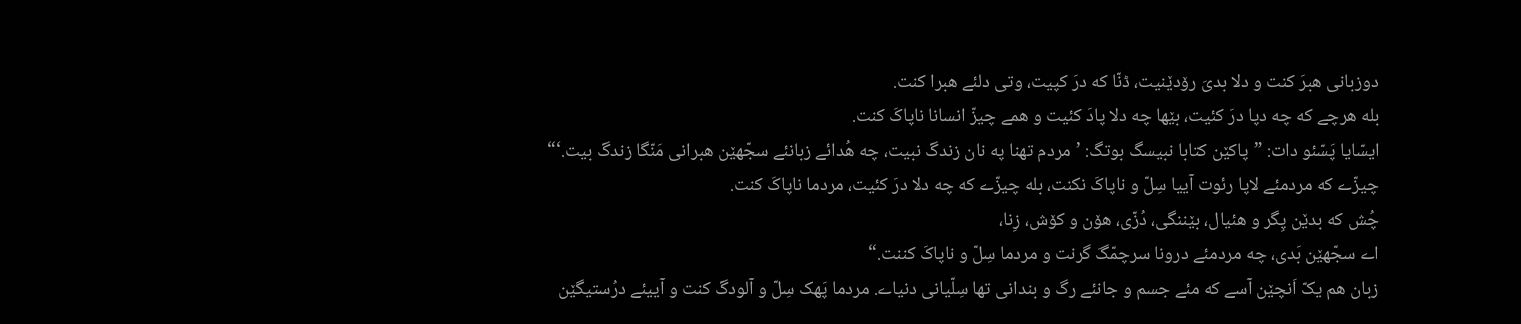دوزبانی هبرَ کنت و دلا بدیَ رۆدێنیت، ڈنّا که درَ کپیت، وتی دلئے هبرا کنت.
بله هرچے که چه دپا درَ کئیت، بێها چه دلا پادَ کئیت و همے چیزّ انسانا ناپاکَ کنت.
ایسّایا پَسّئو دات: ”پاکێن کتابا نبیسگ بوتگ: ’مردم تهنا په نان زندگَ نبیت، چه هُدائے زبانئے سجّهێن هبرانی مَنّگا زندگَ بیت.‘“
چیزّے که مردمئے لاپا رئوت آییا سِلّ و ناپاکَ نکنت، بله چیزّے که چه دلا درَ کئیت، مردما ناپاکَ کنت.
چُش که بدێن پِگر و هئیال، بێننگی، دُزّی، هۆن و کۆش، زِنا،
اے سجّهێن بَدی، چه مردمئے درونا سرچمّگَ گرنت و مردما سِلّ و ناپاکَ کننت.“
زبان هم یکّ اَنچێن آسے که مئے جسم و جانئے رگ و بندانی تها سِلّیانی دنیاے. مردما پَهک سِلّ و آلودگَ کنت و آییئے درُستیگێن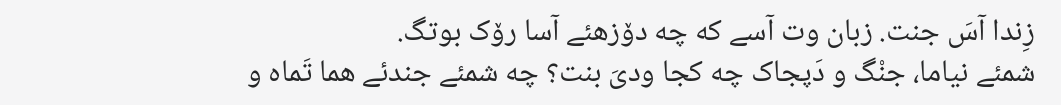زِندا آسَ جنت. زبان وت آسے که چه دۆزهئے آسا رۆک بوتگ.
شمئے نیاما، جنْگ و دَپجاک چه کجا ودیَ بنت؟ چه شمئے جندئے هما تَماه و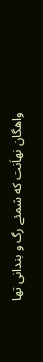واهگان نهاَنت که شمئے رگ و بندانی تها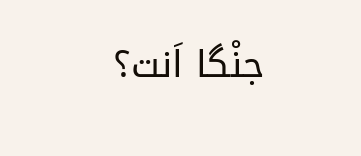جنْگا اَنت؟